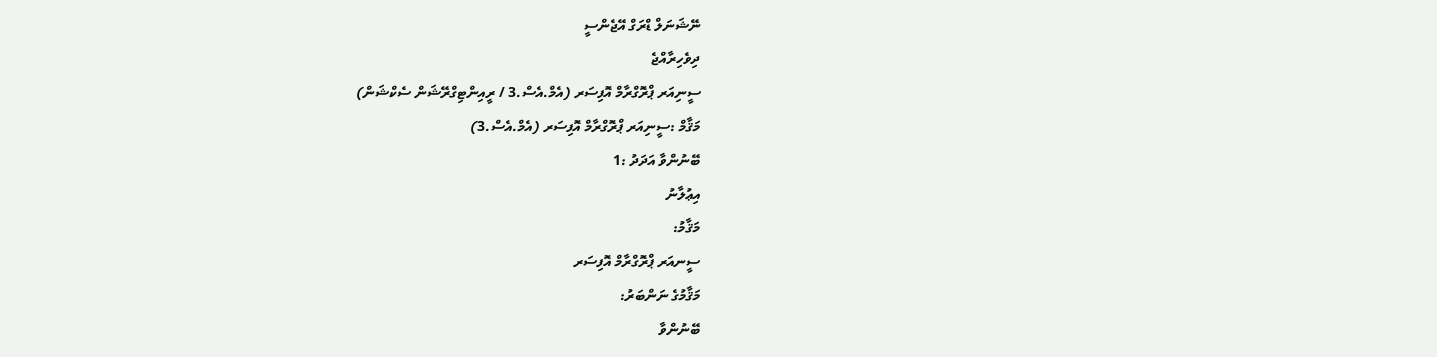ނޭޝަނަލް ޑްރަގް އޭޖެންސީ
ދިވެހިރާއްޖެ
ސީނިއަރ ޕްރޮގްރާމް އޮފިސަރ (އެމް.އެސް.3 / ރީއިންޓިގްރޭޝަން ސެކްޝަން)
މަޤާމް :ސީނިއަރ ޕްރޮގްރާމް އޮފިސަރ (އެމް.އެސް.3)
ބޭނުންވާ އަދަދު :1
އިޢުލާނު
މަޤާމު:
ސީނއަރ ޕްރޮގްރާމް އޮފިސަރ
މަޤާމުގެ ނަންބަރު:
ބޭނުންވާ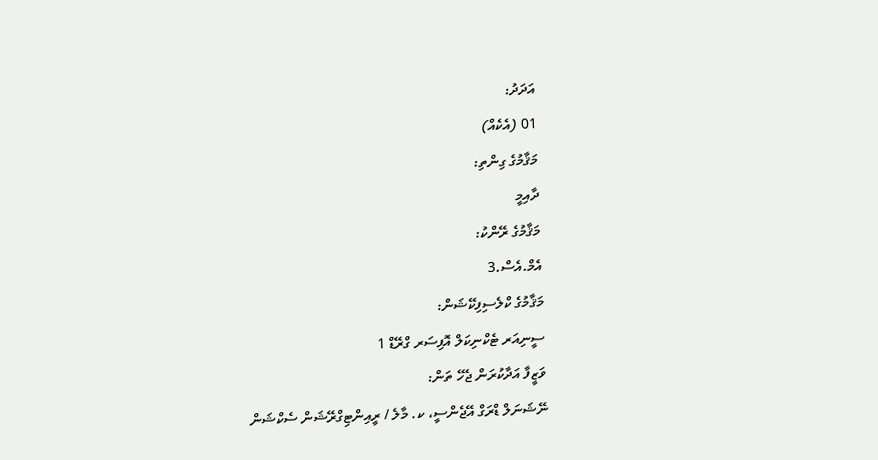އަދަދު:
01 (އެކެއް)
މަޤާމުގެ ގިންތި:
ދާއިމީ
މަޤާމުގެ ރޭންކު:
އެމް.އެސް.3
މަޤާމުގެ ކްލެސިފިކޭޝަން:
ސީނިއަރ ޓެކްނިކަލް އޮފިސަރ ގްރޭޑް 1
ވަޒީފާ އަދާކުރަން ޖެހޭ ތަން:
ނޭޝަނަލް ޑްރަގް އޭޖެންސީ، ކ. މާލެ / ރީއިންޓިގްރޭޝަން ސެކްޝަން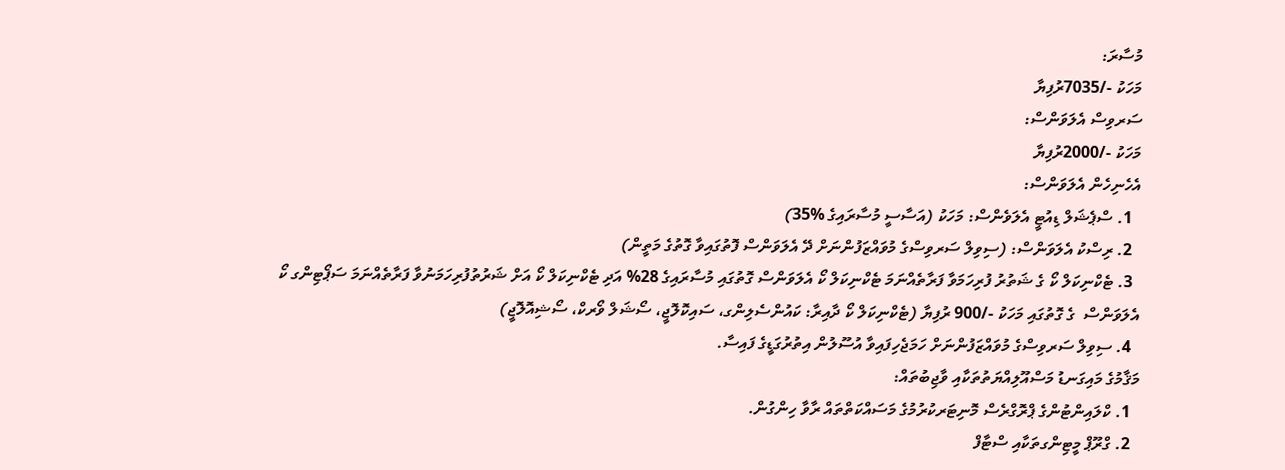މުސާރަ:
މަހަކު -/7035ރުފިޔާ
ސަރވިސް އެލަވަންސް:
މަހަކު -/2000ރުފިޔާ
އެހެނިހެން އެލަވަންސް:
  1. ސްޕެޝަލް ޑިއުޓީ އެލަވެންސް: މަހަކު (އަސާސީ މުސާރައިގެ %35)
  2. ރިސްކު އެލަވަންސް: (ސިވިލް ސަރވިސްގެ މުވައްޒަފުންނަށް ދޭ އެލަވަންސް ފޮތުގައިވާ ގޮތުގެ މަތީން)
  3. ޓެކްނިކަލް ކޯ ގެ ޝަތުރު ފުރިހަމަވާ ފަރާތެއްނަމަ ޓެކްނިކަލް ކޯ އެލަވަންސް ގޮތުގައި މުސާރައިގެ 28% އަދި ޓެކްނިކަލް ކޯ އަށް ޝަރުތުފުރިހަމަނުވާ ފަރާތެއްނަމަ ސަޕޯޓިންގ ކޯ އެލަވަންސް  ގެ ގޮތުގައި މަހަކު -/900 ރުފިޔާ (ޓެކްނިކަލް ކޯ ދާއިރާ: ކައުންސެލިންގ، ސައިކޮލޮޖީ، ސޯޝަލް ވޯރކް، ސޯޝިއޮލޮޖީ)
  4. ސިވިލް ސަރވިސްގެ މުވައްޒަފުންނަށް ހަމަޖެހިފައިވާ އުސޫލުން އިތުރުގަޑީގެ ފައިސާ.
މަޤާމުގެ މައިގަނޑު މަސްއޫލިއްޔަތުތަކާއި ވާޖިބުތައް:
  1. ކްލައިންޓުންގެ ޕްރޮގްރެސް މޮނިޓަރކުރުމުގެ މަސައްކަތްތައް ރާވާ ހިންގުން.
  2. ގްރޫޕް މީޓިންގތަކާއި ސްޓާފް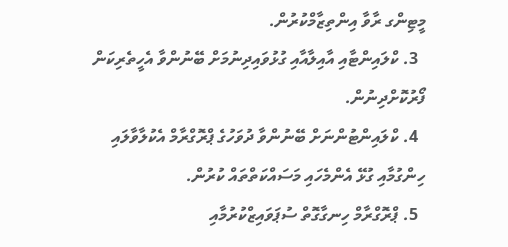މީޓިންގ ރާވާ އިންތިޒާމްކުރުން.
  3. ކްލައިންޓާއި އާއިލާއާއި ގުޅުވައިދިނުމަށް ބޭނުންވާ އެހީތެރިކަން ފޯރުކޮށްދިނުން.
  4. ކްލައިންޓުންނަށް ބޭނުންވާ ދުވަހުގެ ޕްރޮގްރާމް އެކުލާވާލައި ހިންގުމާއި ގުޅޭ އެންމެހައި މަސައްކަތްތައް ކުރުން.
  5. ޕްރޮގްރާމް ހިނގާގޮތް ސުޕަވައިޒްކުރުމާއި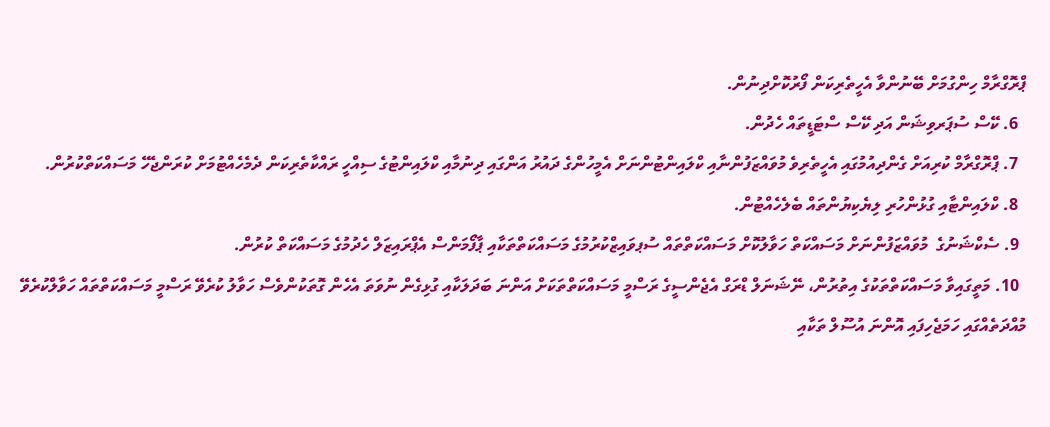ޕްރޮގްރާމް ހިންގުމަށް ބޭނުންވާ އެހީތެރިކަން ފޯރުކޮށްދިނުން.
  6. ކޭސް ސުޕަރވިޝަން އަދި ކޭސް ސްޓަޑީތައް ހެދުން.
  7. ޕްރޮގްރާމް ކުރިއަށް ގެންދިއުމުގައި އެހީތެރިވެ މުވައްޒަފުންނާއި ކްލައިންޓުންނަށް އެމީހުންގެ ދައުރު އަންގައި ދިނުމާއި ކްލައިންޓުގެ ސިއްހީ ރައްކާތެރިކަން ދެމެހެއްޓުމަށް ކުރަންޖެހޭ މަސައްކަތްކުރުން.
  8. ކްލައިންޓާއި ގުޅުންހުރި ލިޔެކިޔުންތައް ބެލެހެއްޓުން.
  9. ސެކްޝަނުގެ  މުވައްޒަފުންނަށް މަސައްކަތް ހަވާލުކޮށް މަސައްކަތްތައް ސުޕވައިޒްކުރުމުގެ މަސައްކަތްތަކާއި ޕާފޯމަންސް އެޕްރައިޒަލް ހެދުމުގެ މަސައްކަތް ކުރުން.
  10. މަތީގައިވާ މަސައްކަތްތަކުގެ އިތުރުން، ނޭޝަނަލް ޑްރަގް އެޖެންސީގެ ރަސްމީ މަސައްކަތްތަކަށް އަންނަ ބަދަލަކާއި ގުޅިގެން ނުވަތަ އެހެން ގޮތަކުންވެސް ހަވާލު ކުރެވޭ ރަސްމީ މަސައްކަތްތައް ހަވާލްކުރެވޭ މުއްދަތެއްގައި ހަމަޖެހިފައި އޮންނަ އުސޫލް ތަކާއި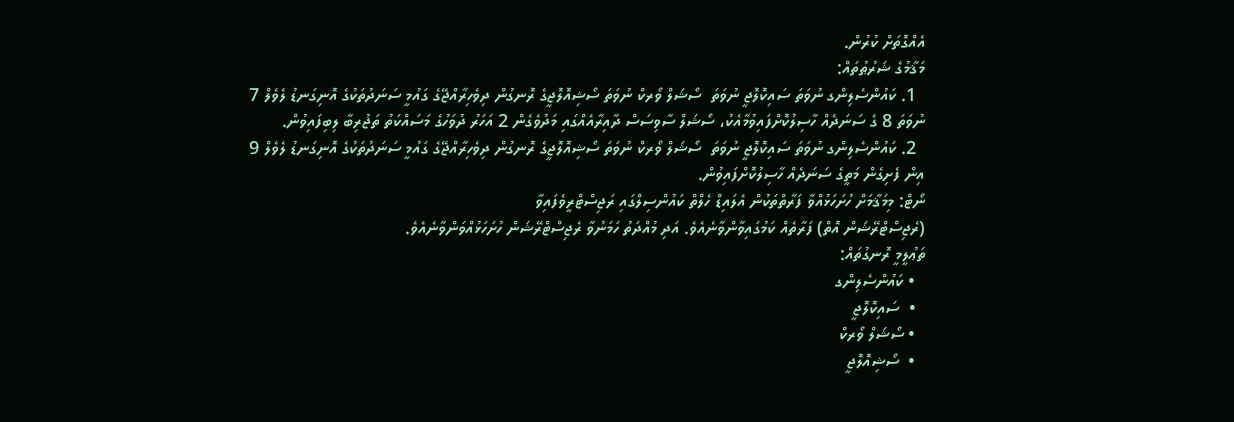އެއްގޮތަށް ކުރުން.
މަޤާމުގެ ޝަރުޠުތައް:
  1. ކައުންސެލިންގ ނުވަތަ ސައިކޮލޮޖީ ނުވަތަ  ސޯޝަލް ވޯރކް ނުވަތަ ސޯޝިއޮލޮޖީގެ ރޮނގުން ދިވެހިރާއްޖޭގެ ގައުމީ ސަނަދުތަކުގެ އޮނިގަނޑު ލެވެލް 7 ނުވަތަ 8 ގެ ސަނަދެއް ހާސިލުކޮށްފައިވުމާއެކު، ސޯޝަލް ސާވިސަސް ދާއިރާއެއްގައި މަދުވެގެން 2 އަހަރު ދުވަހުގެ މަސައްކަތު ތަޖުރިބާ ލިބިފައިވުން.
  2. ކައުންސެލިންގ ނުވަތަ ސައިކޮލޮޖީ ނުވަތަ  ސޯޝަލް ވޯރކް ނުވަތަ ސޯޝިއޮލޮޖީގެ ރޮނގުން ދިވެހިރާއްޖޭގެ ގައުމީ ސަނަދުތަކުގެ އޮނިގަނޑު ލެވެލް 9 އިން ފެށިގެން މަތީގެ ސަނަދެއް ހާސިލުކޮށްފައިވުން.
ނޯޓް: މިމަޤާމަށް ހުށަހަޅުއްވާ ފަރާތްތަކުން އެލައިޑް ހެލްތް ކައުންސިލްގައި ރަޖިސްޓްރީވެފައިވާ
(ރެޖިސްޓްރޭޝަން އޮތް) ފަރާތެއް ކަމުގައިވާންވާނެއެވެ. އަދި މުއްދަތު ހަމަނުވާ ރެޖިސްޓްރޭޝަން ހުށަހަޅުއްވަންވާނެއެވެ.
ތަޢުލީމީ ރޮނގުތައް:
  • ކައުންސެލިންގ
  •  ސައިކޮލޮޖީ
  • ސޯޝަލް ވޯރކް
  •  ސޯޝިއޮލޮޖީ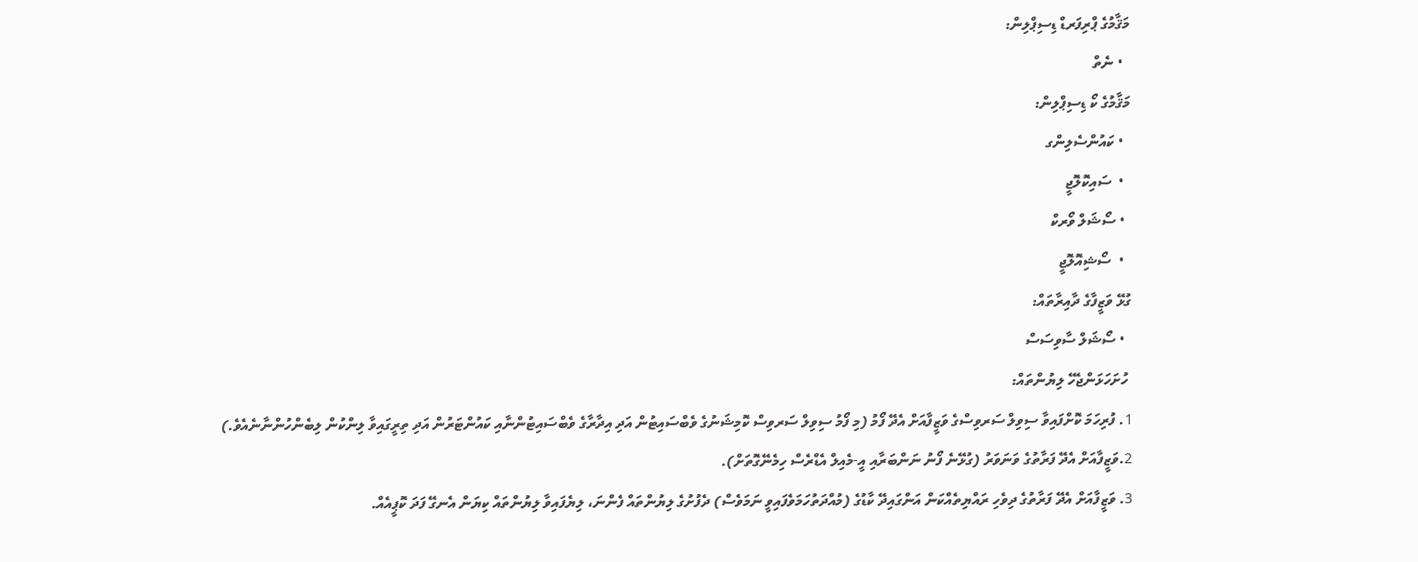މަޤާމުގެ ޕްރިފަރޑް ޑިސިޕްލިން:
  • ނެތް
މަޤާމުގެ ކޯ ޑިސިޕްލިން:
  • ކައުންސެލިންގ
  •  ސައިކޮލޮޖީ
  • ސޯޝަލް ވޯރކް
  •  ސޯޝިއޮލޮޖީ
ގުޅޭ ވަޒީފާގެ ދާއިރާތައް:
  • ސޯޝަލް ސާވިސަސް
 ހުށަހަޅަންޖެހޭ ލިޔުންތައް:
1. ފުރިހަމަ ކޮށްފައިވާ ސިވިލް ސަރވިސްގެ ވަޒީފާއަށް އެދޭ ފޯމު (މި ފޯމު ސިވިލް ސަރވިސް ކޮމިޝަނުގެ ވެބްސައިޓުން އަދި އިދާރާގެ ވެބްސައިޓުންނާއި ކައުންޓަރުން އަދި ތިރީގައިވާ ލިންކުން ލިބެންހުންނާނެއެވެ.)
2.ވަޒީފާއަށް އެދޭ ފަރާތުގެ ވަނަވަރު (ގުޅޭނެ ފޯނު ނަންބަރާއި އީ-މެއިލް އެޑްރެސް ހިމެނޭގޮތަށް).
3. ވަޒީފާއަށް އެދޭ ފަރާތުގެ ދިވެހި ރައްޔިތެއްކަން އަންގައިދޭ ކާޑުގެ (މުއްދަތުހަމަވެފައިވީ ނަމަވެސް) ދެފުށުގެ ލިޔުންތައް ފެންނަ، ލިޔެފައިވާ ލިޔުންތައް ކިޔަން އެނގޭ ފަދަ ކޮޕީއެއް.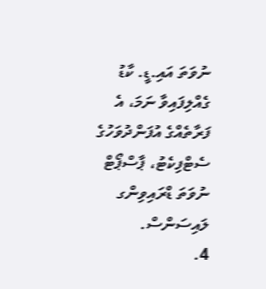ނުވަތަ އައި.ޑީ. ކާޑު ގެއްލިފައިވާ ނަމަ، އެ ފަރާތެއްގެ އުފަންދުވަހުގެ ސެޓްފިކެޓު، ޕާސްޕޯޓް ނުވަތަ ޑްރައިވިންގ ލައިސަންސް.
4.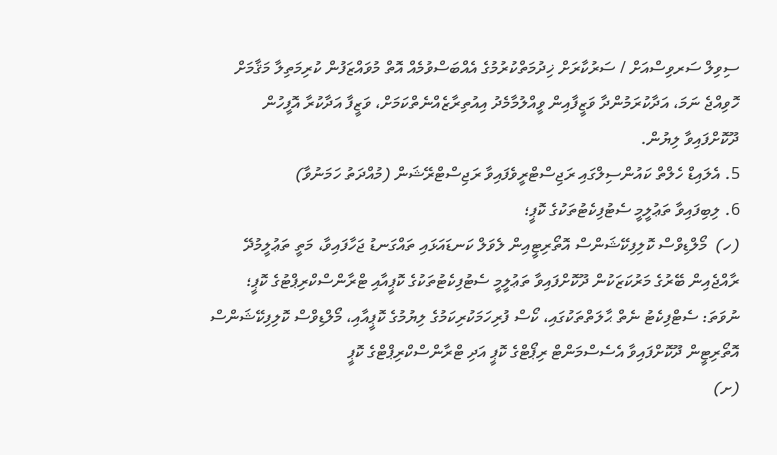ސިވިލް ސަރވިސްއަށް / ސަރުކާރަށް ޚިދުމަތްކުރުމުގެ އެއްބަސްވުމެއް އޮތް މުވައްޒަފުން ކުރިމަތިލާ މަޤާމަށް ހޮވިއްޖެ ނަމަ، އަދާކުރަމުންދާ ވަޒީފާއިން ވީއްލުމާމެދު އިއުތިރާޒެއްނެތްކަމަށް، ވަޒީފާ އަދާކުރާ އޮފީހުން ދޫކޮށްފައިވާ ލިޔުން.
5. އެލައިޑް ހެލްތް ކައުންސިލްގައި ރަޖިސްޓްރީވެފައިވާ ރަޖިސްޓްރޭޝަން (މުއްދަތު ހަމަނުވާ)
6. ލިބިފައިވާ ތަޢުލީމީ ސެޓުފިކެޓުތަކުގެ ކޮޕީ؛
(ހ)  މޯލްޑިވްސް ކޮލިފިކޭޝަންސް އޮތޯރިޓީއިން ލެވަލް ކަނޑައަޅައި ތައްގަނޑު ޖަހާފައިވާ، މަތީ ތަޢުލީމުދޭ ރާއްޖެއިން ބޭރުގެ މަރުކަޒަކުން ދޫކޮށްފައިވާ ތަޢުލީމީ ސެޓުފިކެޓުތަކުގެ ކޮޕީއާއި ޓްރާންސްކްރިޕްޓުގެ ކޮޕީ؛ ނުވަތަ: ސެޓްފިކެޓު ނެތް ޙާލަތްތަކުގައި، ކޯސް ފުރިހަމަކުރިކަމުގެ ލިޔުމުގެ ކޮޕީއާއި، މޯލްޑިވްސް ކޮލިފިކޭޝަންސް އޮތޯރިޓީން ދޫކޮށްފައިވާ އެސެސްމަންޓް ރިޕޯޓްގެ ކޮޕީ އަދި ޓްރާންސްކްރިޕްޓްގެ ކޮޕީ
(ށ)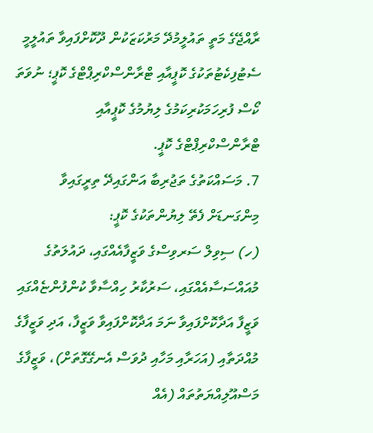ރާއްޖޭގެ މަތީ ތައުލީމުދޭ މަރުކަޒަކުން ދޫކޮށްފައިވާ ތައުލީމީ ސެޓުފިކެޓުތަކުގެ ކޮޕީއާއި ޓްރާންސްކްރިޕްޓްގެ ކޮޕީ؛ ނުވަތަ ކޯސް ފުރިހަމަކުރިކަމުގެ ލިޔުމުގެ ކޮޕީއާއި ޓްރާންސްކްރިޕްޓްގެ ކޮޕީ.
7. މަސައްކަތުގެ ތަޖުރިބާ އަންގައިދޭ ތިރީގައިވާ މިންގަނޑަށް ފެތޭ ލިޔުންތަކުގެ ކޮޕީ:
(ހ) ސިވިލް ސަރވިސްގެ ވަޒީފާއެއްގައި، ދައުލަތުގެ މުއައްސަސާއެއްގައި، ސަރުކާރު ހިއްސާވާ ކުންފުންޏެއްގައި ވަޒީފާ އަދާކޮށްފައިވާ ނަމަ އަދާކޮށްފައިވާ ވަޒީފާ، އަދި ވަޒީފާގެ މުއްދަތާއި (އަހަރާއި މަހާއި ދުވަސް އެނގޭގޮތަށް)، ވަޒީފާގެ މަސްއޫލިއްޔަތުތައް (އެއް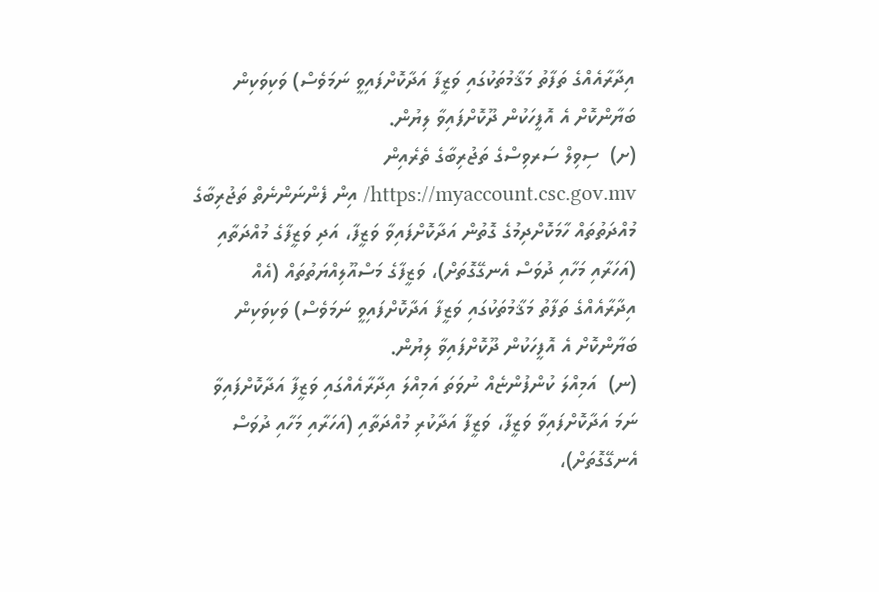އިދާރާއެއްގެ ތަފާތު މަޤާމުތަކުގައި ވަޒީފާ އަދާކޮށްފައިވީ ނަމަވެސް) ވަކިވަކިން ބަޔާންކޮށް އެ އޮފީހަކުން ދޫކޮށްފައިވާ ލިޔުން.
(ށ)  ސިވިލް ސަރވިސްގެ ތަޖުރިބާގެ ތެރެއިން https://myaccount.csc.gov.mv/ އިން ފެންނަންނެތް ތަޖުރިބާގެ މުއްދަތުތައް ހާމަކޮށްދިމުގެ ގޮތުން އަދާކޮށްފައިވާ ވަޒީފާ، އަދި ވަޒީފާގެ މުއްދަތާއި (އަހަރާއި މަހާއި ދުވަސް އެނގޭގޮތަށް)، ވަޒީފާގެ މަސްއޫލިއްޔަތުތައް (އެއް އިދާރާއެއްގެ ތަފާތު މަޤާމުތަކުގައި ވަޒީފާ އަދާކޮށްފައިވީ ނަމަވެސް) ވަކިވަކިން ބަޔާންކޮށް އެ އޮފީހަކުން ދޫކޮށްފައިވާ ލިޔުން.
(ނ)  އަމިއްލަ ކުންފުންޏެއް ނުވަތަ އަމިއްލަ އިދާރާއެއްގައި ވަޒީފާ އަދާކޮށްފައިވާ ނަމަ އަދާކޮށްފައިވާ ވަޒީފާ، ވަޒީފާ އަދާކުރި މުއްދަތާއި (އަހަރާއި މަހާއި ދުވަސް އެނގޭގޮތަށް)،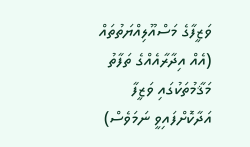ވަޒީފާގެ މަސްއޫލިއްޔަތުތައް (އެއް އިދާރާއެއްގެ ތަފާތު މަޤާމުތަކުގައި ވަޒީފާ އަދާކޮށްފައިވީ ނަމަވެސް)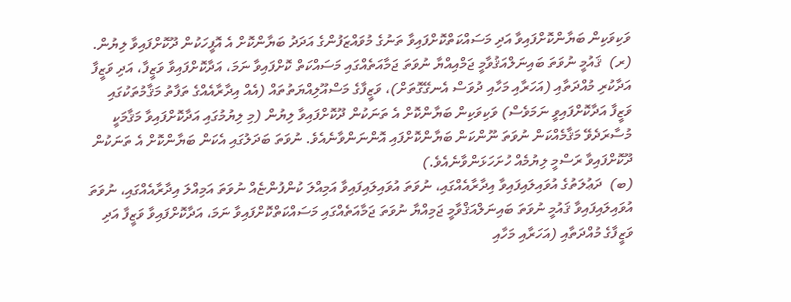ވަކިވަކިން ބަޔާންކޮށްފައިވާ އަދި މަސައްކަތްކޮށްފައިވާ ތަނުގެ މުވައްޒަފުންގެ އަދަދު ބަޔާންކޮށް އެ އޮފީހަކުން ދޫކޮށްފައިވާ ލިޔުން.
(ރ)  ޤައުމީ ނުވަތަ ބައިނަލްއަޤުވާމީ ޖަމްއިއްޔާ ނުވަތަ ޖަމާއަތެއްގައި މަސައްކަތް ކޮށްފައިވާ ނަމަ، އަދާކޮށްފައިވާ ވަޒީފާ، އަދި ވަޒީފާ އަދާކުރި މުއްދަތާއި (އަހަރާއި މަހާއި ދުވަސް އެނގޭގޮތަށް)، ވަޒީފާގެ މަސްއޫލިއްޔަތުތައް (އެއް އިދާރާއެއްގެ ތަފާތު މަޤާމުތަކުގައި ވަޒީފާ އަދާކޮށްފައިވީ ނަމަވެސް) ވަކިވަކިން ބަޔާންކޮށް އެ ތަނަކުން ދޫކޮށްފައިވާ ލިޔުން (މި ލިޔުމުގައި އަދާކޮށްފައިވާ މަޤާމަކީ މުސާރަދެވޭ މަޤާމެއްކަން ނުވަތަ ނޫންކަން ބަޔާންކޮށްފައި އޮންނަންވާނެއެވެ. ނުވަތަ ބަދަލުގައި އެކަން ބަޔާންކޮށް އެ ތަނަކުން ދޫކޮށްފައިވާ ރަސްމީ ލިޔުމެއް ހުށަހަޅަންވާނެއެވެ.)
(ބ)  ދަޢުލަތުގެ އުވައިލައިފައިވާ އިދާރާއެއްގައި، ނުވަތަ އުވައިލައިފައިވާ އަމިއްލަ ކުންފުންޏެއް ނުވަތަ އަމިއްލަ އިދާރާއެއްގައި، ނުވަތަ އުވައިލައިފައިވާ ޤައުމީ ނުވަތަ ބައިނަލްއަޤްވާމީ ޖަމިއްޔާ ނުވަތަ ޖަމާއަތެއްގައި މަސައްކަތްކޮށްފައިވާ ނަމަ، އަދާކޮށްފައިވާ ވަޒީފާ އަދި ވަޒީފާގެ މުއްދަތާއި (އަހަރާއި މަހާއި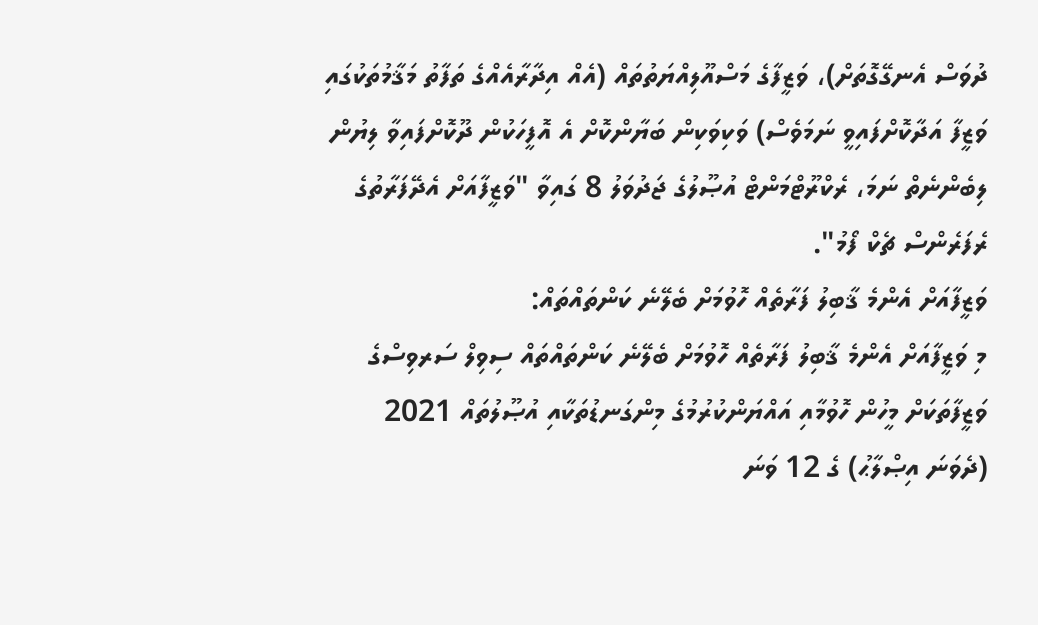ދުވަސް އެނގޭގޮތަށް)، ވަޒީފާގެ މަސްއޫލިއްޔަތުތައް (އެއް އިދާރާއެއްގެ ތަފާތު މަޤާމުތަކުގައި ވަޒީފާ އަދާކޮށްފައިވީ ނަމަވެސް) ވަކިވަކިން ބަޔާންކޮށް އެ އޮފީހަކުން ދޫކޮށްފައިވާ ލިޔުން ލިބެންނެތް ނަމަ، ރެކްރޫޓްމަންޓް އުޞޫލުގެ ޖަދުވަލު 8 ގައިވާ "ވަޒީފާއަށް އެދޭފަރާތުގެ ރެފަރެންސް ޗެކް ފޯމު".
ވަޒީފާއަށް އެންމެ ޤާބިލު ފަރާތެއް ހޮވުމަށް ބެލޭނެ ކަންތައްތައް:
މި ވަޒީފާއަށް އެންމެ ޤާބިލު ފަރާތެއް ހޮވުމަށް ބެލޭނެ ކަންތައްތައް ސިވިލް ސަރވިސްގެ ވަޒީފާތަކަށް މީހުން ހޮވުމާއި އައްޔަންކުރުމުގެ މިންގަނޑުތަކާއި އުޞޫލުތައް 2021 (ދެވަނަ އިޞްލާޙު) ގެ 12 ވަނަ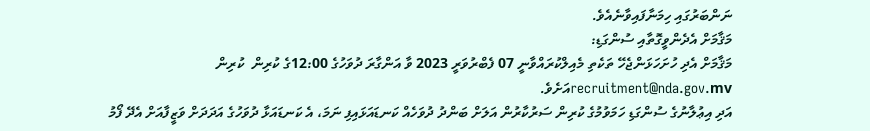ނަންބަރުގައި ހިމަނާފައިވާނެއެވެ.
މަޤާމަށް އެދެންވީގޮތާއި ސުންގަޑި:
މަޤާމަށް އެދި ހުށަހަޅަންޖެހޭ ތަކެތި މެއިލްކުރައްވާނީ 07 ފެބްރުވަރީ 2023 ވާ އަންގާރަ ދުވަހުގެ 12:00ގެ ކުރިން  ކުރިން recruitment@nda.gov.mvއަށެވެ.
އަދި އިޢުލާނުގެ ސުންގަޑި ހަމަވުމުގެ ކުރިން ސަރުކާރުން އަލަށް ބަންދު ދުވަހެއް ކަނޑައަޅައިފި ނަމަ، އެ ކަނޑައަޅާ ދުވަހުގެ އަދަދަށް ވަޒީފާއަށް އެދޭ ފޯމު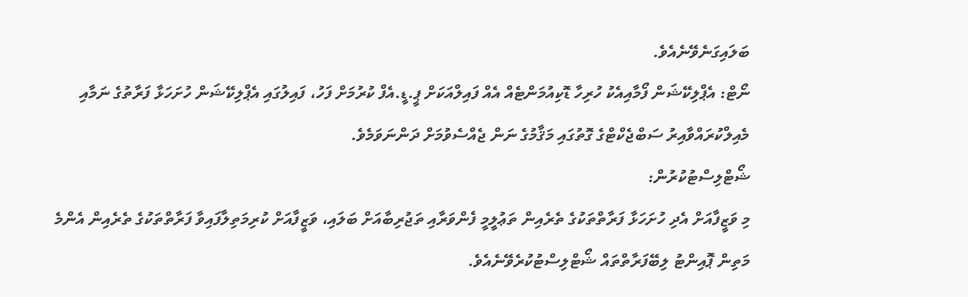ބަލައިގަނެވޭނެއެވެ.
ނޯޓް: އެޕްލިކޭޝަން ފޯމާއިއެކު ހުރިހާ ޑޮކިއުމަންޓެއް އެއް ފައިލްއަކަށް ޕީ.ޑީ.އެފް ކުރުމަށް ފަހު، ފައިލުގައި އެޕްލިކޭޝަން ހުށަހަޅާ ފަރާތުގެ ނަމާއި މެއިލްކުރައްވާއިރު ސަބްޖެކްޓްގެ ގޮތުގައި މަޤާމުގެ ނަން ޖެއްސެވުމަށް ދަންނަވަމެވެ.
ޝޯޓްލިސްޓުކުރުން:
މި ވަޒީފާއަށް އެދި ހުށަހަޅާ ފަރާތްތަކުގެ ތެރެއިން ތަޢުލީމީ ފެންވަރާއި ތަޖުރިބާއަށް ބަލައި، ވަޒީފާއަށް ކުރިމަތިލާފައިވާ ފަރާތްތަކުގެ ތެރެއިން އެންމެ މަތިން ޕޮއިންޓު ލިބޭފަރާތްތައް ޝޯޓްލިސްޓުކުރެވޭނެއެވެ.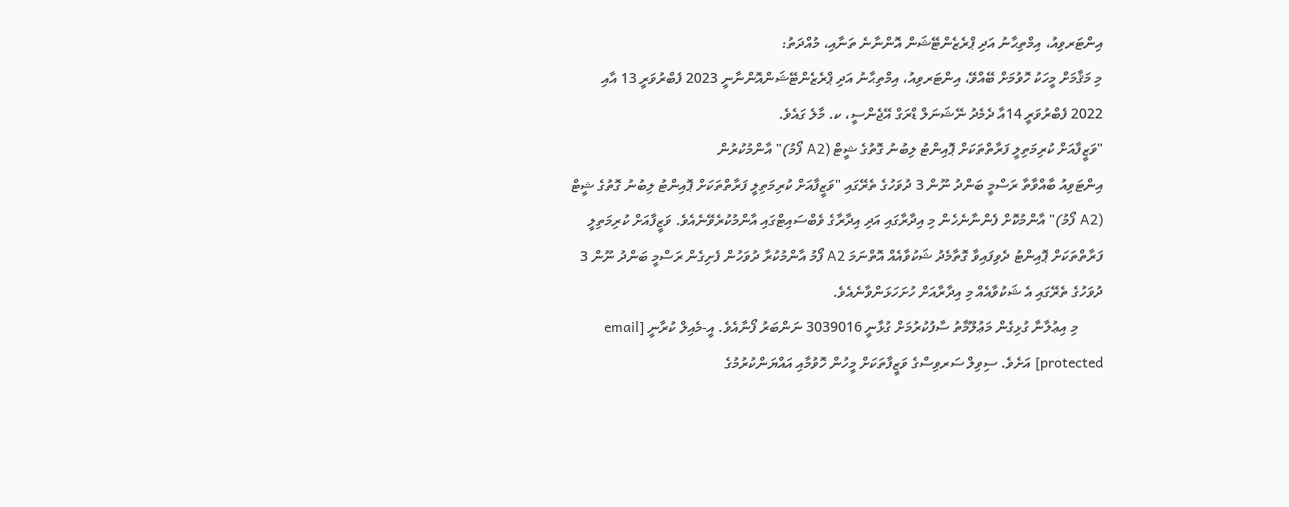އިންޓަރވިއު، އިމްތިޙާނު އަދި ޕްރެޒެންޓޭޝަން އޮންނާނެ ތަނާއި، މުއްދަތު:
މި މަޤާމަށް މީހަކު ހޮވުމަށް ބޭއްވޭ، އިންޓަރވިއު، އިމްތިޙާނު އަދި ޕްރެޒެންޓޭޝަންއޮންނާނީ 2023 ފެބްރުވަރީ 13 އާއި 2022 ފެބްރުވަރީ 14އާ ދެމެދު ނޭޝަނަލް ޑްރަގް އޭޖެންސީ، ކ. މާލެ ގައެވެ.
"ވަޒީފާއަށް ކުރިމަތިލީ ފަރާތްތަކަށް ޕޮއިންޓު ލިބުނު ގޮތުގެ ޝީޓް (A2 ފޯމު)" އާންމުކުރުން
އިންޓަވިއު ބާއްވާތާ ރަސްމީ ބަންދު ނޫން 3 ދުވަހުގެ ތެރޭގައި "ވަޒީފާއަށް ކުރިމަތިލީ ފަރާތްތަކަށް ޕޮއިންޓު ލިބުނު ގޮތުގެ ޝީޓް (A2 ފޯމު)" އާންމުކޮށް ފެންނާނެހެން މި އިދާރާގައި އަދި އިދާރާގެ ވެބްސައިޓްގައި އާންމުކުރެވޭނެއެވެ. ވަޒީފާއަށް ކުރިމަތިލީ ފަރާތްތަކަށް ޕޮއިންޓު ދެވިފައިވާ ގޮތާމެދު ޝަކުވާއެއް އޮތްނަމަ A2 ފޯމު އާންމުކުރާ ދުވަހުން ފެށިގެން ރަސްމީ ބަންދު ނޫން 3 ދުވަހުގެ ތެރޭގައި އެ ޝަކުވާއެއް މި އިދާރާއަށް ހުށަހަޅަންވާނެއެވެ.
       މި އިޢުލާނާ ގުޅިގެން މަޢުލޫމާތު ސާފުކުރުމަށް ގުޅާނީ 3039016 ނަންބަރު ފޯނާއެވެ. އީ-މެއިލް ކުރާނީ [email protected] އަށެވެ. ސިވިލް ސަރވިސްގެ ވަޒީފާތަކަށް މީހުން ހޮވުމާއި އައްޔަންކުރުމުގެ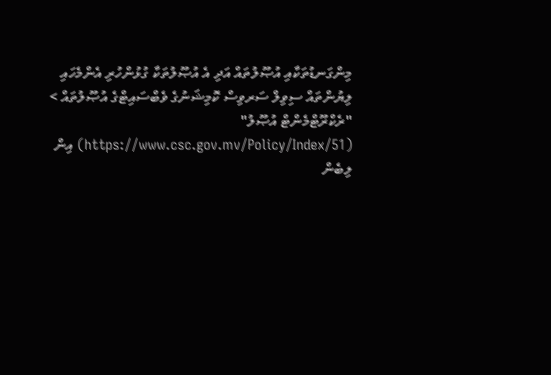މިންގަނޑުތަކާއި އުޞޫލުތައް އަދި އެ އުޞޫލުތަކާ ގުޅުންހުރި އެންމެހައި ލިޔުންތައް ސިވިލް ސަރވިސް ކޮމިޝަނުގެ ވެބްސައިޓްގެ އުޞޫލުތައް > "ރެކްރޫޓްމެންޓް އުޞޫލު" (https://www.csc.gov.mv/Policy/Index/51) އިން ލިބެން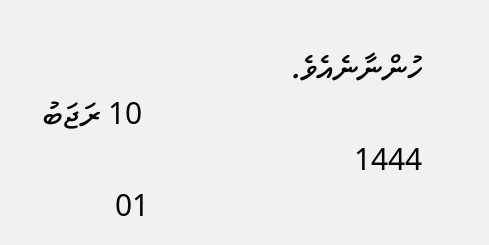ހުންނާނެއެވެ.
                                    10 ރަޖަބު 1444
                                   01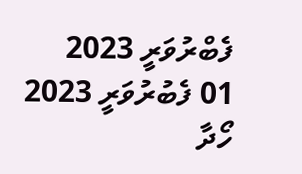ފެބްރުވަރީ 2023
01 ފެބުރުވަރީ 2023
ހޯދާ